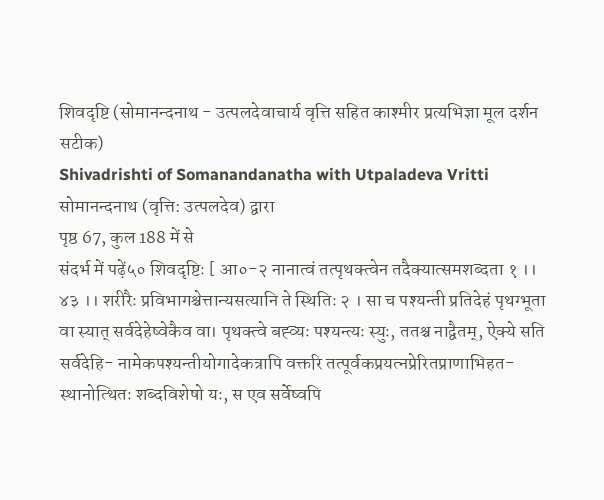शिवदृष्टि (सोमानन्दनाथ - उत्पलदेवाचार्य वृत्ति सहित काश्मीर प्रत्यभिज्ञा मूल दर्शन सटीक)
Shivadrishti of Somanandanatha with Utpaladeva Vritti
सोमानन्दनाथ (वृत्ति: उत्पलदेव) द्वारा
पृष्ठ 67, कुल 188 में से
संदर्भ में पढ़ें५० शिवदृष्टिः [ आ०-२ नानात्वं तत्पृथक्त्वेन तदैक्यात्समशब्दता १ ।। ४३ ।। शरीरैः प्रविभागश्चेत्तान्यसत्यानि ते स्थितिः २ । सा च पश्यन्ती प्रतिदेहं पृथग्भूता वा स्यात् सर्वदेहेष्वेकैव वा। पृथक्त्वे बह्व्यः पश्यन्त्यः स्युः, ततश्च नाद्वैतम्, ऐक्ये सति सर्वदेहि- नामेकपश्यन्तीयोगादेकत्रापि वक्तरि तत्पूर्वकप्रयत्नप्रेरितप्राणाभिहत- स्थानोत्थितः शब्दविशेषो यः, स एव सर्वेष्वपि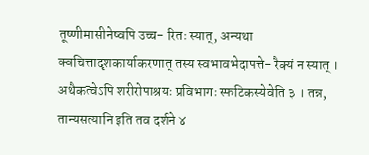तूष्णीमासीनेष्वपि उच्च- रितः स्यात्, अन्यथा क्वचित्तादृशकार्याकरणात् तस्य स्वभावभेदापत्ते- रैक्यं न स्यात् । अथैकत्वेऽपि शरीरोपाश्रयः प्रविभागः स्फटिकस्येवेति ३ । तन्न, तान्यसत्यानि इति तव दर्शने ४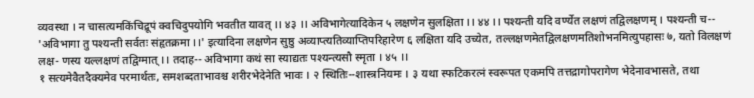व्यवस्था । न चासत्यमकिंचिद्रूपं क्वचिदुपयोगि भवतीत यावत् ।। ४३ ।। अविभागेत्यादिकेन ५ लक्षणेन सुलक्षिता ।। ४४ ।। पश्यन्ती यदि वर्ण्येत लक्षणं तद्विलक्षणम् । पश्यन्ती च-- 'अविभागा तु पश्यन्ती सर्वतः संहृतक्रमा ।।' इत्यादिना लक्षणेन सुष्ठु अव्याप्त्यतिव्याप्तिपरिहारेण ६ लक्षिता यदि उच्येत, तल्लक्षणमेतद्विलक्षणमतिशोभनमित्युपहासः ७, यतो विलक्षणं लक्ष- णस्य यल्लक्षणं तद्विग्मात् ।। तदाह-- अविभागा कथं सा स्याद्यतः पश्यन्त्यसौ स्मृता । ४५ ।।
१ सत्यमेवैतदैक्यमेव परमार्थतः, समशब्दताभावश्च शरीरभेदेनेति भावः । २ स्थितिः--शास्त्रनियमः । ३ यथा स्फटिकरत्नं स्वरूपत एकमपि तत्तद्रागोपरागेण भेदेनावभासते, तथा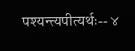पश्यन्त्यपीत्यर्थः-- ४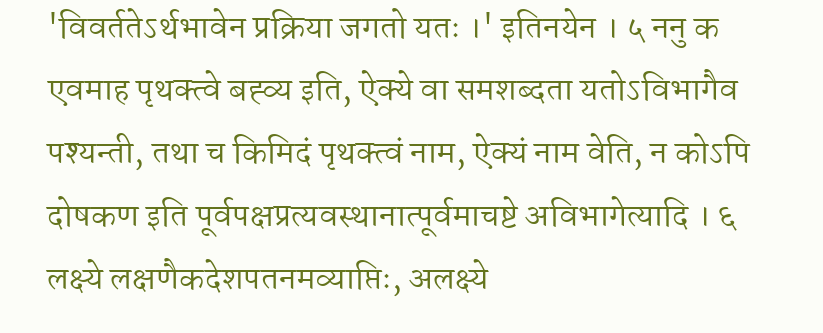'विवर्ततेऽर्थभावेन प्रक्रिया जगतो यतः ।' इतिनयेन । ५ ननु क एवमाह पृथक्त्वे बह्व्य इति, ऐक्ये वा समशब्दता यतोऽविभागैव पश्यन्ती, तथा च किमिदं पृथक्त्वं नाम, ऐक्यं नाम वेति, न कोऽपि दोषकण इति पूर्वपक्षप्रत्यवस्थानात्पूर्वमाचष्टे अविभागेत्यादि । ६ लक्ष्ये लक्षणैकदेशपतनमव्याप्तिः, अलक्ष्ये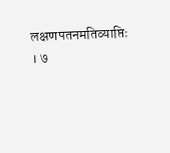लक्षणपतनमतिव्याप्तिः । ७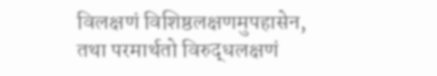विलक्षणं विशिष्ठलक्षणमुपहासेन, तथा परमार्थतो विरुद्धलक्षणं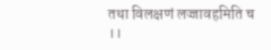तथा विलक्षणं लज्जावहमिति च ।।